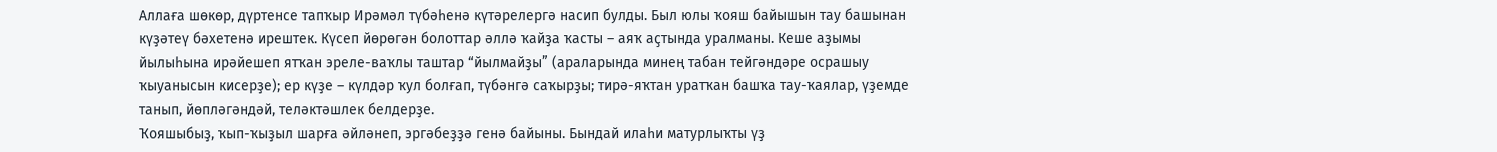Аллаға шөкөр, дүртенсе тапҡыр Ирәмәл түбәһенә күтәрелергә насип булды. Был юлы ҡояш байышын тау башынан күҙәтеү бәхетенә ирештек. Күсеп йөрөгән болоттар әллә ҡайҙа ҡасты – аяҡ аҫтында уралманы. Кеше аҙымы йылыһына ирәйешеп ятҡан эреле-ваҡлы таштар “йылмайҙы” (араларында минең табан тейгәндәре осрашыу ҡыуанысын кисерҙе); ер күҙе – күлдәр ҡул болғап, түбәнгә саҡырҙы; тирә-яҡтан уратҡан башҡа тау-ҡаялар, үҙемде танып, йөпләгәндәй, теләктәшлек белдерҙе.
Ҡояшыбыҙ, ҡып-ҡыҙыл шарға әйләнеп, эргәбеҙҙә генә байыны. Бындай илаһи матурлыҡты үҙ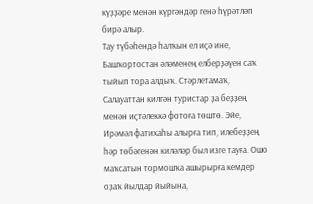күҙҙәре менән күргәндәр генә һүрәтләп бирә алыр.
Тау түбәһендә һалҡын ел иҫә ине, Башҡортостан әләменең елберҙәүен саҡ тыйып тора алдыҡ. Стәрлетамаҡ, Салауаттан килгән туристар ҙа беҙҙең менән иҫтәлеккә фотоға төштө. Эйе, Ирәмәл фатихаһы алырға тип, илебеҙҙең һәр төбәгенән киләләр был изге тауға. Ошо маҡсатын тормошҡа ашырырға кемдер оҙаҡ йылдар йыйына,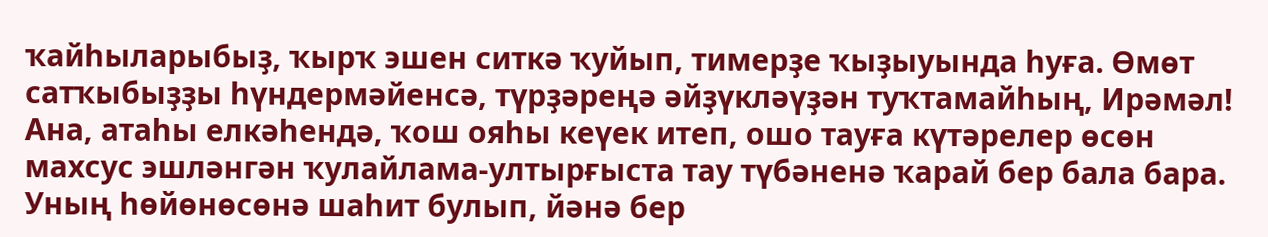ҡайһыларыбыҙ, ҡырҡ эшен ситкә ҡуйып, тимерҙе ҡыҙыуында һуға. Өмөт сатҡыбыҙҙы һүндермәйенсә, түрҙәреңә әйҙүкләүҙән туҡтамайһың, Ирәмәл! Ана, атаһы елкәһендә, ҡош ояһы кеүек итеп, ошо тауға күтәрелер өсөн махсус эшләнгән ҡулайлама-ултырғыста тау түбәненә ҡарай бер бала бара. Уның һөйөнөсөнә шаһит булып, йәнә бер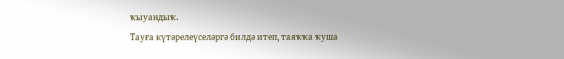ҡыуандыҡ.
Тауға күтәрелеүселәргә билдә итеп, таяҡҡа ҡуша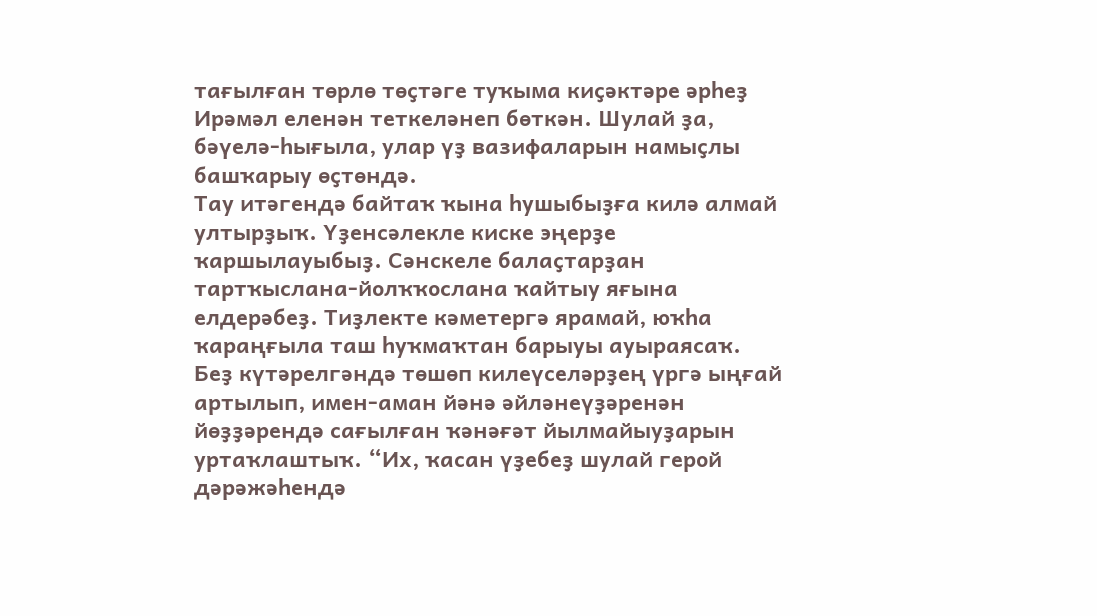тағылған төрлө төҫтәге туҡыма киҫәктәре әрһеҙ Ирәмәл еленән теткеләнеп бөткән. Шулай ҙа, бәүелә-һығыла, улар үҙ вазифаларын намыҫлы башҡарыу өҫтөндә.
Тау итәгендә байтаҡ ҡына һушыбыҙға килә алмай ултырҙыҡ. Үҙенсәлекле киске эңерҙе ҡаршылауыбыҙ. Сәнскеле балаҫтарҙан тартҡыслана-йолҡҡослана ҡайтыу яғына елдерәбеҙ. Тиҙлекте кәметергә ярамай, юҡһа ҡараңғыла таш һуҡмаҡтан барыуы ауыраясаҡ. Беҙ күтәрелгәндә төшөп килеүселәрҙең үргә ыңғай артылып, имен-аман йәнә әйләнеүҙәренән йөҙҙәрендә сағылған ҡәнәғәт йылмайыуҙарын уртаҡлаштыҡ. “Их, ҡасан үҙебеҙ шулай герой дәрәжәһендә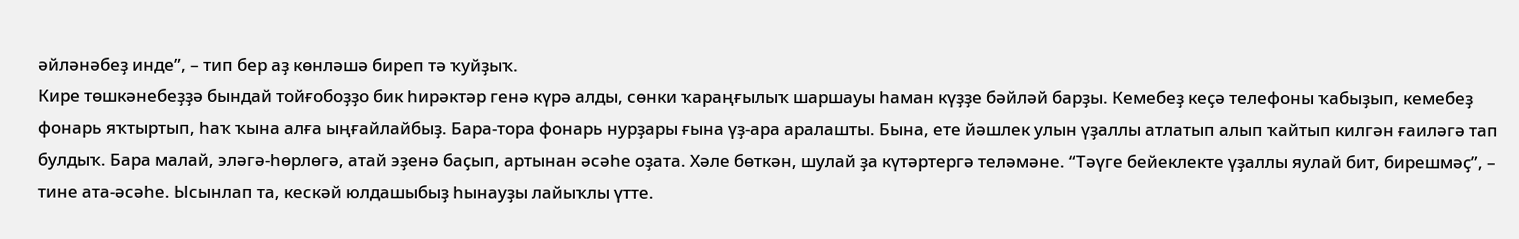әйләнәбеҙ инде”, – тип бер аҙ көнләшә биреп тә ҡуйҙыҡ.
Кире төшкәнебеҙҙә бындай тойғобоҙҙо бик һирәктәр генә күрә алды, сөнки ҡараңғылыҡ шаршауы һаман күҙҙе бәйләй барҙы. Кемебеҙ кеҫә телефоны ҡабыҙып, кемебеҙ фонарь яҡтыртып, һаҡ ҡына алға ыңғайлайбыҙ. Бара-тора фонарь нурҙары ғына үҙ-ара аралашты. Бына, ете йәшлек улын үҙаллы атлатып алып ҡайтып килгән ғаиләгә тап булдыҡ. Бара малай, эләгә-һөрлөгә, атай эҙенә баҫып, артынан әсәһе оҙата. Хәле бөткән, шулай ҙа күтәртергә теләмәне. “Тәүге бейеклекте үҙаллы яулай бит, бирешмәҫ”, – тине ата-әсәһе. Ысынлап та, кескәй юлдашыбыҙ һынауҙы лайыҡлы үтте.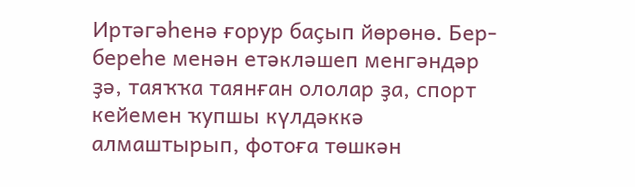Иртәгәһенә ғорур баҫып йөрөнө. Бер-береһе менән етәкләшеп менгәндәр ҙә, таяҡҡа таянған ололар ҙа, спорт кейемен ҡупшы күлдәккә алмаштырып, фотоға төшкән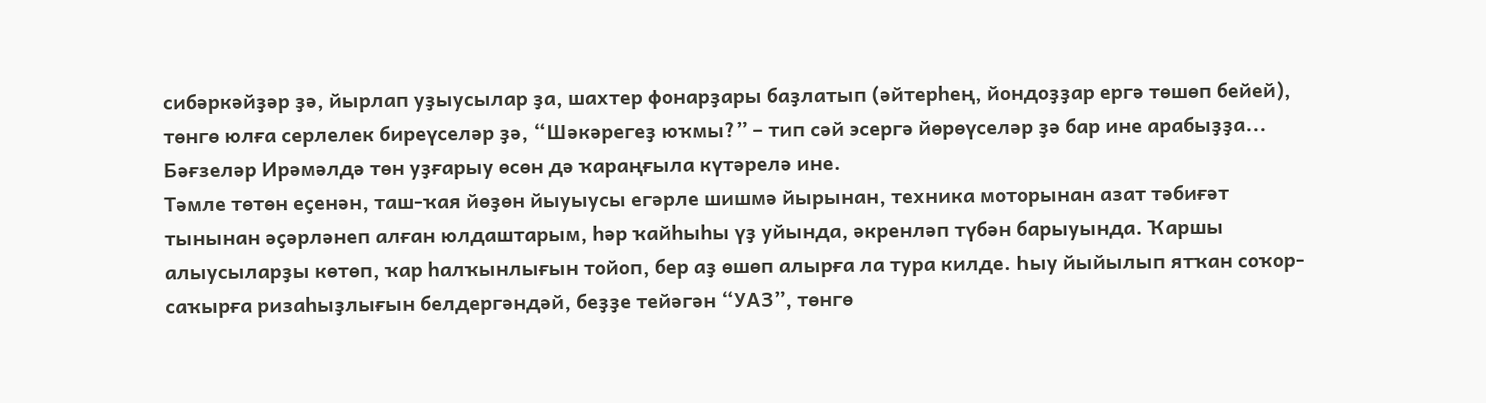сибәркәйҙәр ҙә, йырлап уҙыусылар ҙа, шахтер фонарҙары баҙлатып (әйтерһең, йондоҙҙар ергә төшөп бейей), төнгө юлға серлелек биреүселәр ҙә, “Шәкәрегеҙ юҡмы?” – тип сәй эсергә йөрөүселәр ҙә бар ине арабыҙҙа... Бәғзеләр Ирәмәлдә төн уҙғарыу өсөн дә ҡараңғыла күтәрелә ине.
Тәмле төтөн еҫенән, таш-ҡая йөҙөн йыуыусы егәрле шишмә йырынан, техника моторынан азат тәбиғәт тынынан әҫәрләнеп алған юлдаштарым, һәр ҡайһыһы үҙ уйында, әкренләп түбән барыуында. Ҡаршы алыусыларҙы көтөп, ҡар һалҡынлығын тойоп, бер аҙ өшөп алырға ла тура килде. Һыу йыйылып ятҡан соҡор-саҡырға ризаһыҙлығын белдергәндәй, беҙҙе тейәгән “УАЗ”, төнгө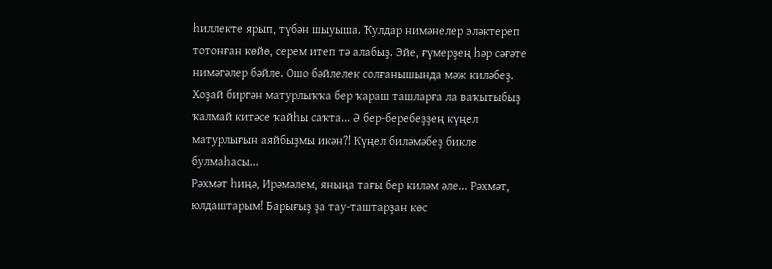һиллекте ярып, түбән шыуыша. Ҡулдар нимәнелер эләктереп тотонған көйө, серем итеп тә алабыҙ. Эйе, ғүмерҙең һәр сәғәте нимәгәлер бәйле. Ошо бәйлелек солғанышында мәж киләбеҙ. Хоҙай биргән матурлыҡҡа бер ҡараш ташларға ла ваҡытыбыҙ ҡалмай китәсе ҡайһы саҡта... Ә бер-беребеҙҙең күңел матурлығын аяйбыҙмы икән?! Күңел биләмәбеҙ бикле булмаһасы...
Рәхмәт һиңә, Ирәмәлем, яныңа тағы бер киләм әле... Рәхмәт, юлдаштарым! Барығыҙ ҙа тау-таштарҙан көс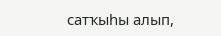сатҡыһы алып,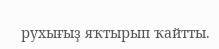рухығыҙ яҡтырып ҡайтты.